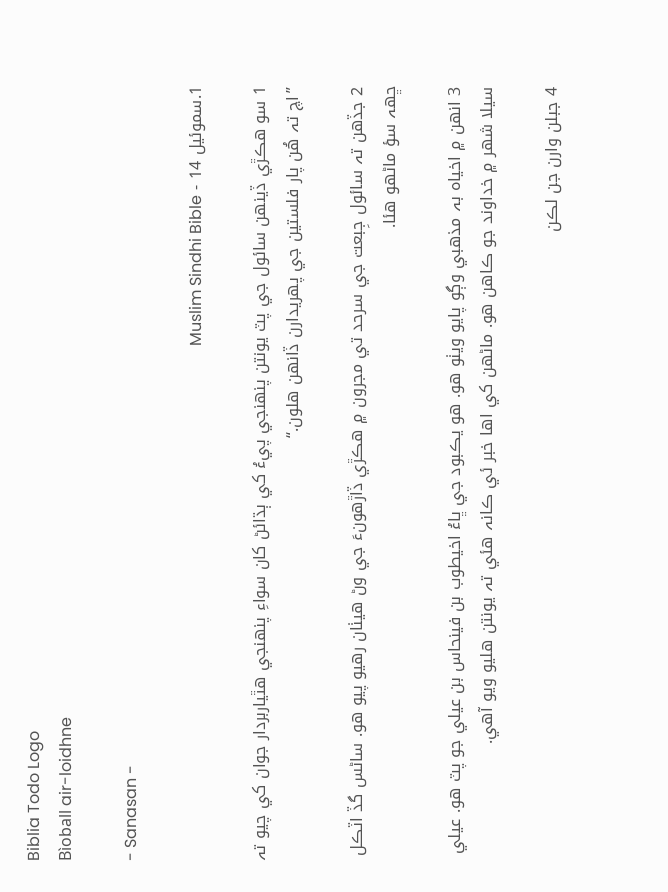Biblia Todo Logo
Bìoball air-loidhne

- Sanasan -

1.سموئيل 14 - Muslim Sindhi Bible

1 سو هڪڙي ڏينهن سائول جي پٽ يونتن پنهنجي پيءُ کي ٻڌائڻ کان سواءِ پنهنجي هٿياربردار جوان کي چيو تہ ”اچ تہ هُن پار فلستين جي پهريدارن ڏانهن هلون.“

2 جڏهن تہ سائول جِبعت جي سرحد تي مجرون ۾ هڪڙي ڏاڙهونءَ جي وڻ هيٺان رهيو پيو هو. ساڻس گڏ اٽڪل ڇهہ سؤ ماڻهو هئا.

3 انهن ۾ اخياہ بہ مذهبي وڳو پايو ويٺو هو. هو يڪبود جي ڀاءُ اخيطوب بن فينحاس بن عيلي جو پٽ هو. عيلي سيلا شهر ۾ خداوند جو ڪاهن هو. ماڻهن کي اها خبر ئي ڪانہ هئي تہ يونتن هليو ويو آهي.

4 جبلن وارن جن لڪن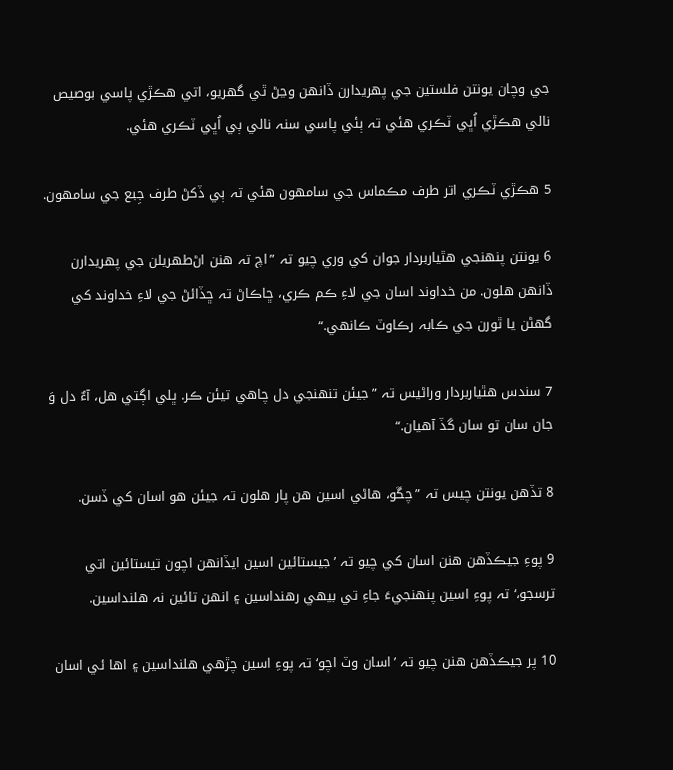جي وچان يونتن فلستين جي پهريدارن ڏانهن وڃڻ ٿي گھريو، اتي هڪڙي پاسي بوصيص نالي هڪڙي اُڀي ٽڪري هئي تہ ٻئي پاسي سنہ نالي ٻي اُڀي ٽڪري هئي.

5 هڪڙي ٽڪري اتر طرف مڪماس جي سامهون هئي تہ ٻي ڏکڻ طرف جِبع جي سامهون.

6 يونتن پنهنجي هٿياربردار جوان کي وري چيو تہ ”اچ تہ هنن اڻ‌طهريلن جي پهريدارن ڏانهن هلون. من خداوند اسان جي لاءِ ڪم ڪري، ڇاڪاڻ تہ ڇڏائڻ جي لاءِ خداوند کي گھڻن يا ٿورن جي ڪابہ رڪاوٽ ڪانهي.“

7 سندس هٿياربردار وراڻيس تہ ”جيئن تنهنجي دل چاهي تيئن ڪر. ڀلي اڳتي هل، آءٌ دل وَ جان سان تو سان گڏ آهيان.“

8 تڏهن يونتن چيس تہ ”چڱو، هاڻي اسين هن پار هلون تہ جيئن هو اسان کي ڏسن.

9 پوءِ جيڪڏهن هنن اسان کي چيو تہ ’جيستائين اسين ايڏانهن اچون تيستائين اتي ترسجو،‘ تہ پوءِ اسين پنهنجيءَ جاءِ تي بيهي رهنداسين ۽ انهن تائين نہ هلنداسين.

10 پر جيڪڏهن هنن چيو تہ ’اسان وٽ اچو‘ تہ پوءِ اسين چڙهي هلنداسين ۽ اها ئي اسان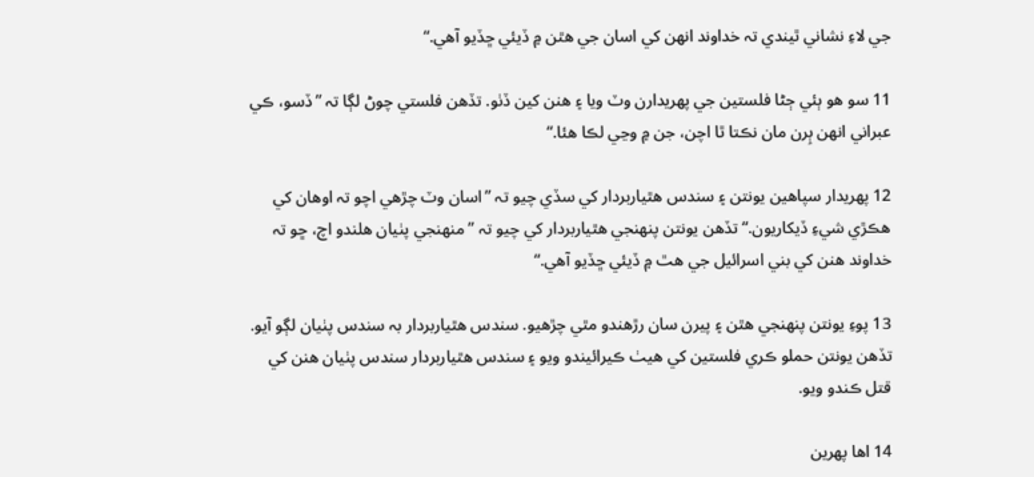جي لاءِ نشاني ٿيندي تہ خداوند انهن کي اسان جي هٿن ۾ ڏيئي ڇڏيو آهي.“

11 سو هو ٻئي ڄڻا فلستين جي پهريدارن وٽ ويا ۽ هنن کين ڏٺو. تڏهن فلستي چوڻ لڳا تہ ”ڏسو، ڪي عبراني انهن ٻِرن مان نڪتا ٿا اچن، جن ۾ وڃي لڪا هئا.“

12 پهريدار سپاهين يونتن ۽ سندس هٿياربردار کي سڏي چيو تہ ”اسان وٽ چڙهي اچو تہ اوهان کي هڪڙي شيءِ ڏيکاريون.“ تڏهن يونتن پنهنجي هٿياربردار کي چيو تہ ”منهنجي پٺيان هلندو اچ، ڇو تہ خداوند هنن کي بني اسرائيل جي هٿ ۾ ڏيئي ڇڏيو آهي.“

13 پوءِ يونتن پنهنجي هٿن ۽ پيرن سان رڙهندو مٿي چڙهيو. سندس هٿياربردار بہ سندس پٺيان لڳو آيو. تڏهن يونتن حملو ڪري فلستين کي هيٺ ڪيرائيندو ويو ۽ سندس هٿياربردار سندس پٺيان هنن کي قتل ڪندو ويو.

14 اها پهرين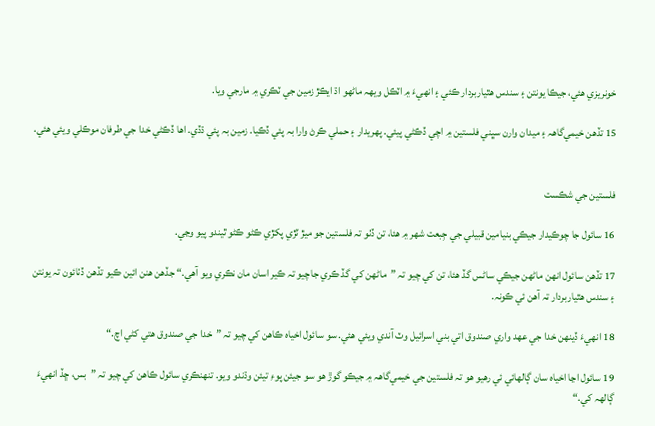خونريزي هئي، جيڪا يونتن ۽ سندس هٿياربردار ڪئي ۽ انهيءَ ۾ اٽڪل ويهہ ماڻهو اڌ ايڪڙ زمين جي ٽڪري ۾ مارجي ويا.

15 تڏهن خيمي‌گاهہ ۽ ميدان وارن سڀني فلستين ۾ اچي ڏڪڻي پيئي. پهريدار ۽ حملي ڪرڻ وارا بہ پئي ڏڪيا. زمين بہ پئي ڌڏي. اها ڏڪڻي خدا جي طرفان موڪلي ويئي هئي.


فلستين جي شڪست

16 سائول جا چوڪيدار جيڪي بنيامين قبيلي جي جِبعت شهر ۾ هئا، تن ڏٺو تہ فلستين جو ميڙ ٽڙي پکڙي ڪڻو ڪڻو ٿيندو پيو وڃي.

17 تڏهن سائول انهن ماڻهن جيڪي ساڻس گڏ هئا، تن کي چيو تہ ”ماڻهن کي گڏ ڪري جاچيو تہ ڪير اسان مان نڪري ويو آهي.“ جڏهن هنن ائين ڪيو تڏهن ڏٺائون تہ يونتن ۽ سندس هٿياربردار تہ آهن ئي ڪونہ.

18 انهيءَ ڏينهن خدا جي عهد واري صندوق اتي بني اسرائيل وٽ آندي ويئي هئي. سو سائول اخياہ ڪاهن کي چيو تہ ”خدا جي صندوق هتي کڻي اچ.“

19 سائول اڃا اخياہ سان ڳالهائي ئي رهيو هو تہ فلستين جي خيمي‌گاهہ ۾ جيڪو گوڙ هو سو جيئن پوءِ تيئن وڌندو ويو. تنهنڪري سائول ڪاهن کي چيو تہ ”بس، ڇڏ انهيءَ ڳالهہ کي.“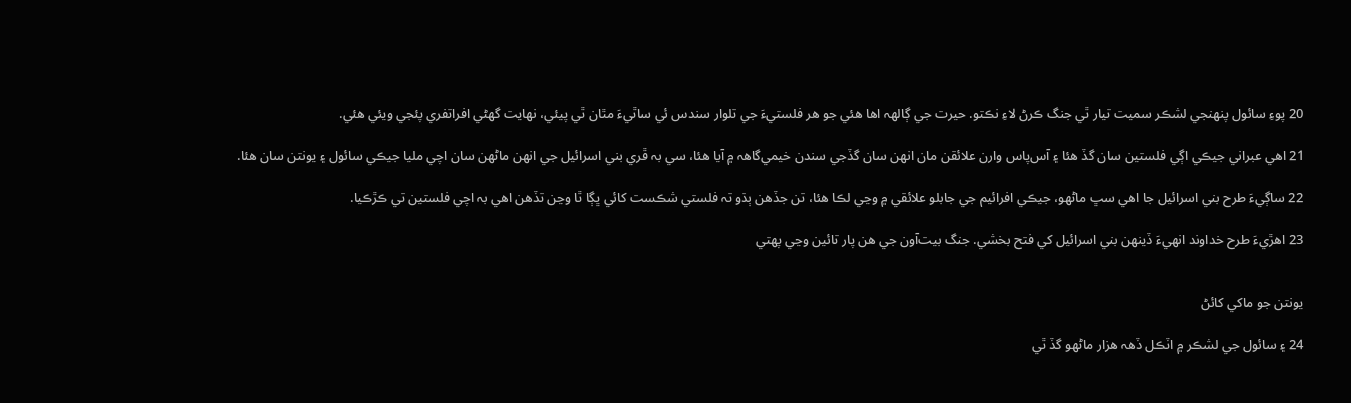20 پوءِ سائول پنهنجي لشڪر سميت تيار ٿي جنگ ڪرڻ لاءِ نڪتو. حيرت جي ڳالهہ اها هئي جو هر فلستيءَ جي تلوار سندس ئي ساٿيءَ مٿان ٿي پيئي، نهايت گھڻي افراتفري پئجي ويئي هئي.

21 اهي عبراني جيڪي اڳي فلستين سان گڏ هئا ۽ آس‌پاس وارن علائقن مان انهن سان گڏجي سندن خيمي‌گاهہ ۾ آيا هئا، سي بہ ڦري بني اسرائيل جي انهن ماڻهن سان اچي مليا جيڪي سائول ۽ يونتن سان هئا.

22 ساڳيءَ طرح بني اسرائيل جا اهي سڀ ماڻهو، جيڪي افرائيم جي جابلو علائقي ۾ وڃي لڪا هئا، تن جڏهن ٻڌو تہ فلستي شڪست کائي ڀڳا ٿا وڃن تڏهن اهي بہ اچي فلستين تي ڪڙڪيا.

23 اهڙيءَ طرح خداوند انهيءَ ڏينهن بني اسرائيل کي فتح بخشي. جنگ بيت‌آون جي هن پار تائين وڃي پهتي


يونتن جو ماکي کائڻ

24 ۽ سائول جي لشڪر ۾ اٽڪل ڏهہ هزار ماڻهو گڏ ٿي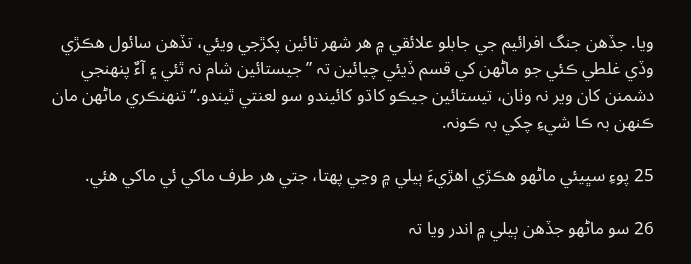ويا. جڏهن جنگ افرائيم جي جابلو علائقي ۾ هر شهر تائين پکڙجي ويئي، تڏهن سائول هڪڙي وڏي غلطي ڪئي جو ماڻهن کي قسم ڏيئي چيائين تہ ”جيستائين شام نہ ٿئي ۽ آءٌ پنهنجي دشمنن کان وير نہ وٺان، تيستائين جيڪو کاڌو کائيندو سو لعنتي ٿيندو.“ تنهنڪري ماڻهن مان ڪنهن بہ ڪا شيءِ چکي بہ ڪونہ.

25 پوءِ سڀيئي ماڻهو هڪڙي اهڙيءَ ٻيلي ۾ وڃي پهتا، جتي هر طرف ماکي ئي ماکي هئي.

26 سو ماڻهو جڏهن ٻيلي ۾ اندر ويا تہ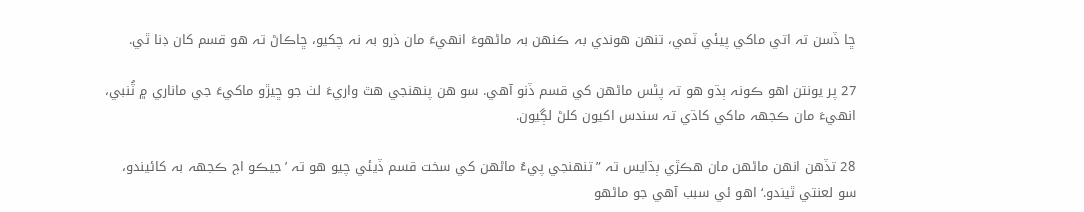ڇا ڏسن تہ اتي ماکي پيئي ٽمي، تنهن هوندي بہ ڪنهن بہ ماڻهوءَ انهيءَ مان ذرو بہ نہ چکيو، ڇاڪاڻ تہ هو قسم کان ڊنا ٿي.

27 پر يونتن اهو ڪونہ ٻڌو هو تہ پڻس ماڻهن کي قسم ڏنو آهي. سو هن پنهنجي هٿ واريءَ لٺ جو ڇيڙو ماکيءَ جي ماناري ۾ ٽُنبي، انهيءَ مان ڪجھہ ماکي کاڌي تہ سندس اکيون کلڻ لڳيون.

28 تڏهن انهن ماڻهن مان هڪڙي ٻڌايس تہ ”تنهنجي پيءُ ماڻهن کي سخت قسم ڏيئي چيو هو تہ ’جيڪو اڄ ڪجھہ بہ کائيندو، سو لعنتي ٿيندو.‘ اهو ئي سبب آهي جو ماڻهو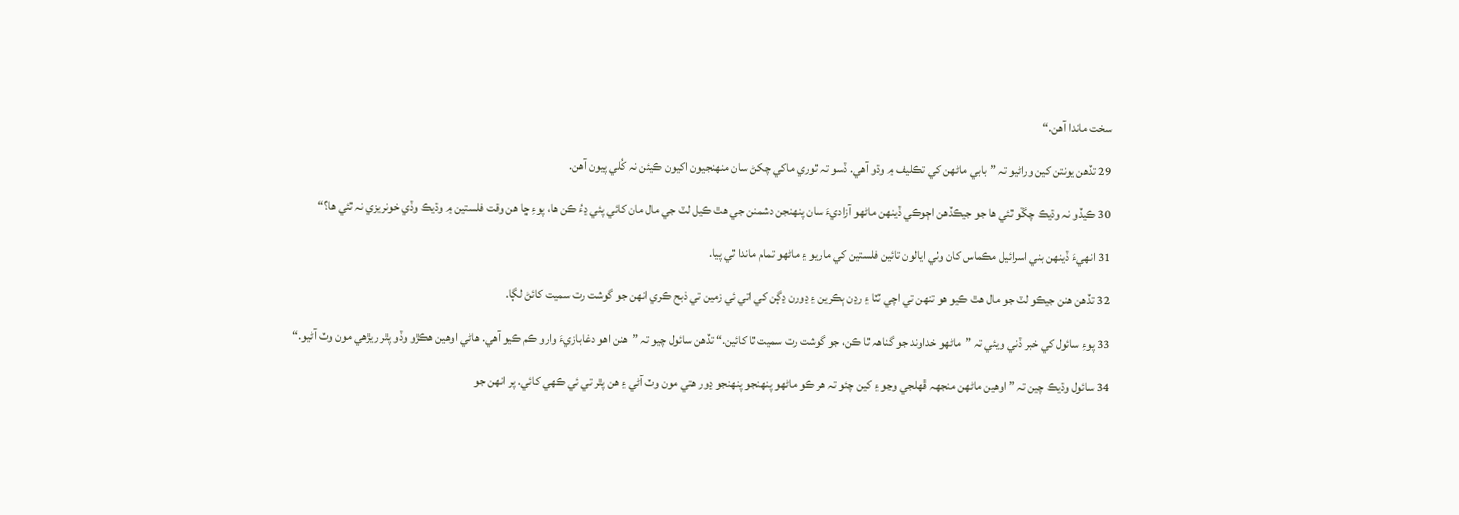سخت ماندا آهن.“

29 تڏهن يونتن کين وراڻيو تہ ”بابي ماڻهن کي تڪليف ۾ وڌو آهي. ڏسو تہ ٿوري ماکي چکڻ سان منهنجيون اکيون ڪيئن نہ کُلي پيون آهن.

30 ڪيڏو نہ وڌيڪ چڱو ٿئي ها جو جيڪڏهن اڄوڪي ڏينهن ماڻهو آزاديءَ سان پنهنجن دشمنن جي هٿ ڪيل لٽ جي مال مان کائي پئي ڍءُ ڪن ها، پوءِ ڇا هن وقت فلستين ۾ وڌيڪ وڏي خونريزي نہ ٿئي ها؟“

31 انهيءَ ڏينهن بني اسرائيل مڪماس کان وٺي ايالون تائين فلستين کي ماريو ۽ ماڻهو تمام ماندا ٿي پيا.

32 تڏهن هنن جيڪو لٽ جو مال هٿ ڪيو هو تنهن تي اچي ٽٽا ۽ رڍن ٻڪرين ۽ ڍورن ڍڳن کي اتي ئي زمين تي ذبح ڪري انهن جو گوشت رت سميت کائڻ لڳا.

33 پوءِ سائول کي خبر ڏني ويئي تہ ”ماڻهو خداوند جو گناهہ ٿا ڪن، جو گوشت رت سميت ٿا کائين.“ تڏهن سائول چيو تہ ”هنن اهو دغابازيءَ وارو ڪم ڪيو آهي. هاڻي اوهين هڪڙو وڏو پٿر ريڙهي مون وٽ آڻيو.“

34 سائول وڌيڪ چين تہ ”اوهين ماڻهن منجھہ ڦهلجي وڃو ۽ کين چئو تہ هر ڪو ماڻهو پنهنجو پنهنجو ڍور هتي مون وٽ آڻي ۽ هن پٿر تي ئي ڪهي کائي. پر انهن جو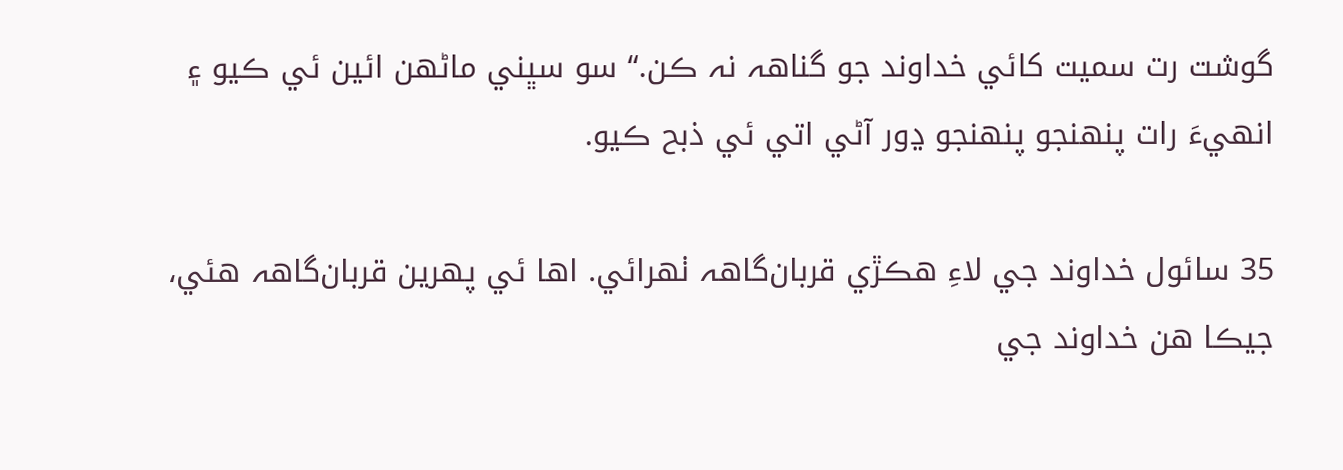گوشت رت سميت کائي خداوند جو گناهہ نہ ڪن.“ سو سڀني ماڻهن ائين ئي ڪيو ۽ انهيءَ رات پنهنجو پنهنجو ڍور آڻي اتي ئي ذبح ڪيو.

35 سائول خداوند جي لاءِ هڪڙي قربان‌گاهہ ٺهرائي. اها ئي پهرين قربان‌گاهہ هئي، جيڪا هن خداوند جي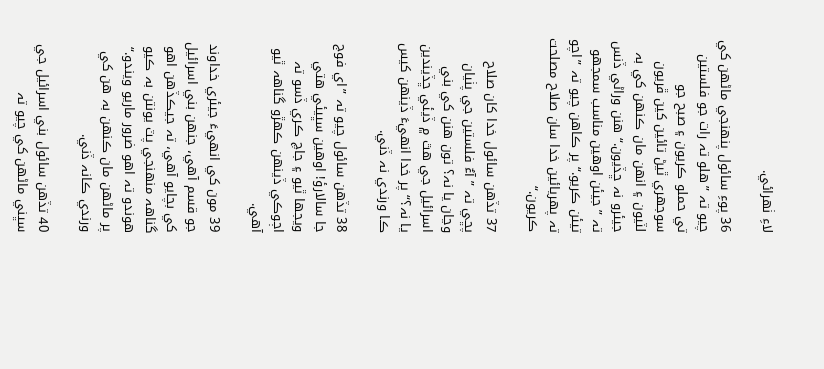لاءِ ٺهرائي.

36 پوءِ سائول پنهنجي ماڻهن کي چيو تہ ”هلو تہ رات جو فلستين تي حملو ڪريون ۽ صبح جو سوجھري ٿيڻ تائين کين ڦريون لٽيون ۽ انهن مان ڪنهن کي بہ جيئرو نہ ڇڏيون.“ هنن وراڻي ڏنس تہ ”جيئن اوهين مناسب سمجھو تيئن ڪريو.“ پر ڪاهن چيو تہ ”اچو تہ پهريائين خدا سان صلاح مصلحت ڪريون.“

37 تڏهن سائول خدا کان صلاح پڇي تہ ”آءٌ فلستين جي پٺيان وڃان يا نہ؟ تون هنن کي بني اسرائيل جي هٿ ۾ ڏيئي ڇڏيندين يا نہ؟“ پر خدا انهيءَ ڏينهن کيس ڪا ورندي نہ ڏني.

38 تڏهن سائول چيو تہ ”اي فوج جا سالارؤ! اوهين سڀيئي هتي ويجھا ٿيو ۽ جاچ ڪري ڏسو تہ اڄوڪي ڏينهن ڪهڙو گناهہ ٿيو آهي.

39 مون کي انهيءَ جيئري خداوند جو قسم آهي، جنهن بني اسرائيل کي بچايو آهي، تہ جيڪڏهن اهو گناهہ منهنجي پٽ يونتن بہ ڪيو هوندو تہ اهو ضرور ماريو ويندو.“ پر ماڻهن مان ڪنهن بہ هن کي ورندي ڪانہ ڏني.

40 تڏهن سائول بني اسرائيل جي سڀني ماڻهن کي چيو تہ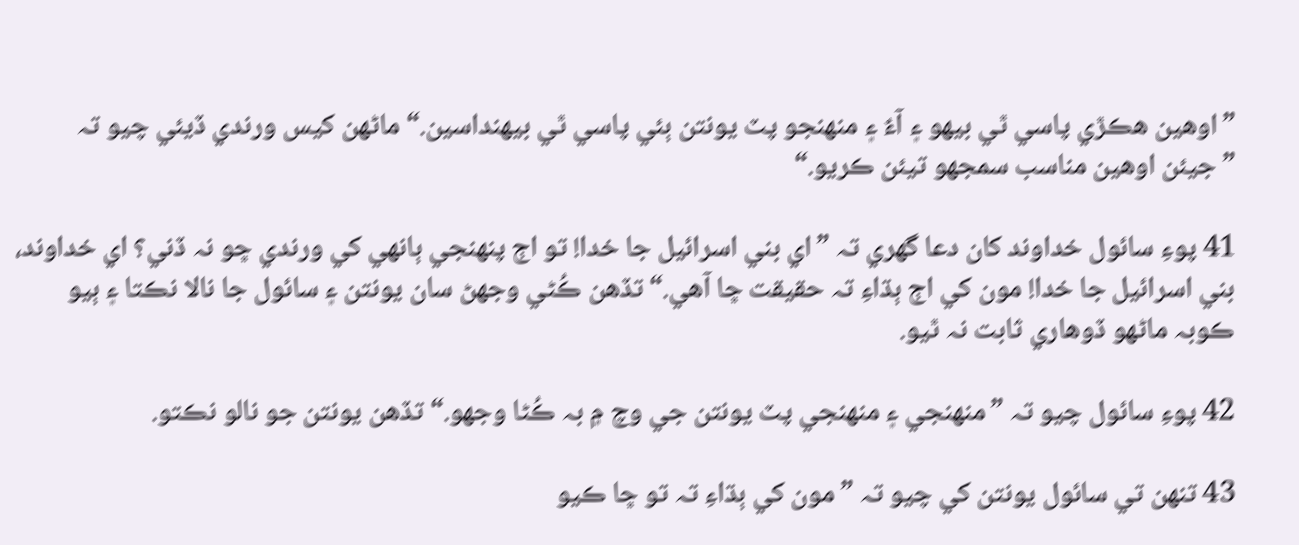”اوهين هڪڙي پاسي ٿي بيهو ۽ آءٌ ۽ منهنجو پٽ يونتن ٻئي پاسي ٿي بيهنداسين.“ ماڻهن کيس ورندي ڏيئي چيو تہ ”جيئن اوهين مناسب سمجھو تيئن ڪريو.“

41 پوءِ سائول خداوند کان دعا گھري تہ ”اي بني اسرائيل جا خدا! تو اڄ پنهنجي ٻانهي کي ورندي ڇو نہ ڏني؟ اي خداوند، بني اسرائيل جا خدا! مون کي اڄ ٻڌاءِ تہ حقيقت ڇا آهي.“ تڏهن ڪُڻي وجھڻ سان يونتن ۽ سائول جا نالا نڪتا ۽ ٻيو ڪوبہ ماڻهو ڏوهاري ثابت نہ ٿيو.

42 پوءِ سائول چيو تہ ”منهنجي ۽ منهنجي پٽ يونتن جي وچ ۾ بہ ڪُڻا وجھو.“ تڏهن يونتن جو نالو نڪتو.

43 تنهن تي سائول يونتن کي چيو تہ ”مون کي ٻڌاءِ تہ تو ڇا ڪيو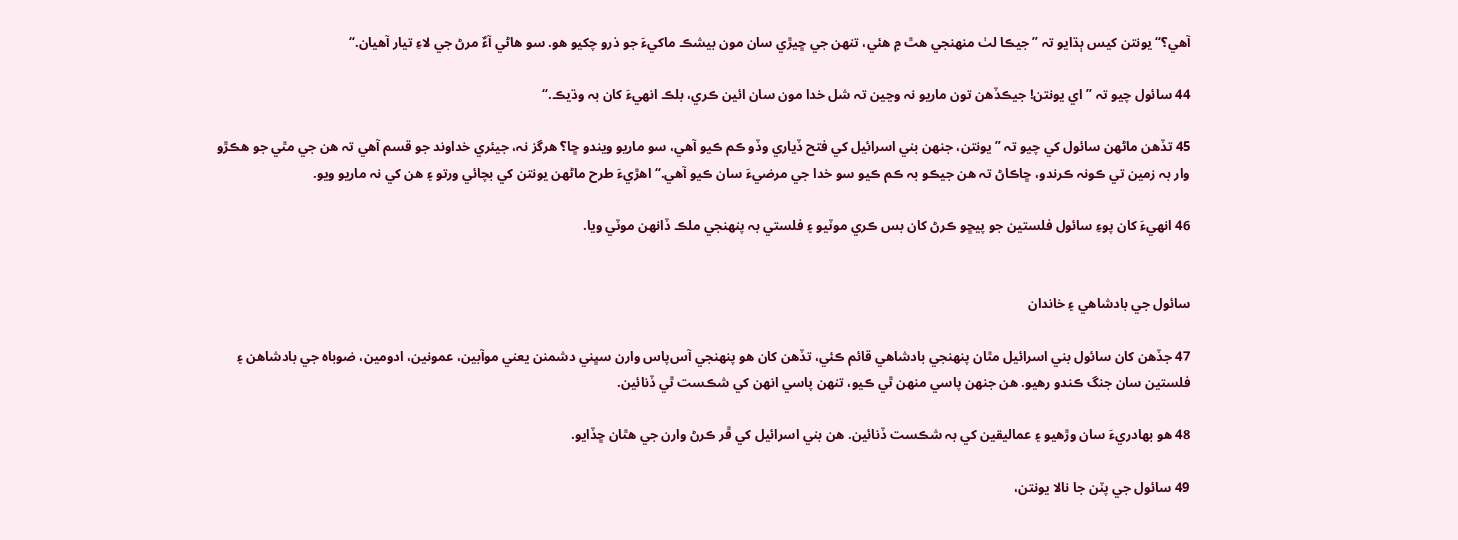آهي؟“ يونتن کيس ٻڌايو تہ ”جيڪا لٺ منهنجي هٿ ۾ هئي، تنهن جي ڇيڙي سان مون بيشڪ ماکيءَ جو ذرو چکيو هو. سو هاڻي آءٌ مرڻ جي لاءِ تيار آهيان.“

44 سائول چيو تہ ”اي يونتن! جيڪڏهن تون ماريو نہ وڃين تہ شل خدا مون سان ائين ڪري، بلڪ انهيءَ کان بہ وڌيڪ.“

45 تڏهن ماڻهن سائول کي چيو تہ ”يونتن، جنهن بني اسرائيل کي فتح ڏياري وڏو ڪم ڪيو آهي، سو ماريو ويندو ڇا؟ هرگز نہ، جيئري خداوند جو قسم آهي تہ هن جي مٿي جو هڪڙو وار بہ زمين تي ڪونہ ڪرندو، ڇاڪاڻ تہ هن جيڪو بہ ڪم ڪيو سو خدا جي مرضيءَ سان ڪيو آهي.“ اهڙيءَ طرح ماڻهن يونتن کي بچائي ورتو ۽ هن کي نہ ماريو ويو.

46 انهيءَ کان پوءِ سائول فلستين جو پيڇو ڪرڻ کان بس ڪري موٽيو ۽ فلستي بہ پنهنجي ملڪ ڏانهن موٽي ويا.


سائول جي بادشاهي ۽ خاندان

47 جڏهن کان سائول بني اسرائيل مٿان پنهنجي بادشاهي قائم ڪئي، تڏهن کان هو پنهنجي آس‌پاس وارن سڀني دشمنن يعني موآبين، عمونين، ادومين، ضوباہ جي بادشاهن ۽ فلستين سان جنگ ڪندو رهيو. هن جنهن پاسي منهن ٿي ڪيو، تنهن پاسي انهن کي شڪست ٿي ڏنائين.

48 هو بهادريءَ سان وڙهيو ۽ عماليقين کي بہ شڪست ڏنائين. هن بني اسرائيل کي ڦر ڪرڻ وارن جي هٿان ڇڏايو.

49 سائول جي پٽن جا نالا يونتن،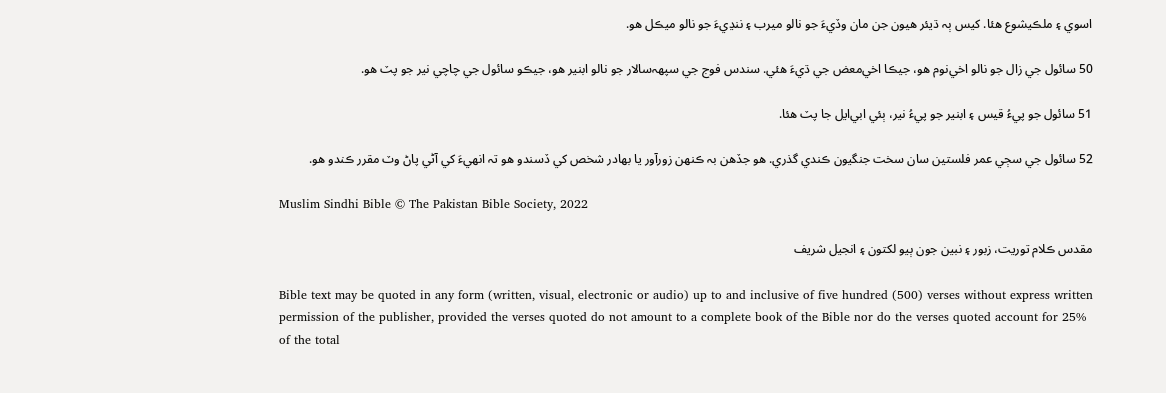اسوي ۽ ملڪيشوع هئا. کيس ٻہ ڌيئر هيون جن مان وڏيءَ جو نالو ميرب ۽ ننڍيءَ جو نالو ميڪل هو.

50 سائول جي زال جو نالو اخي‌نوم هو، جيڪا اخي‌معض جي ڌيءَ هئي. سندس فوج جي سپهہ‌سالار جو نالو ابنير هو، جيڪو سائول جي چاچي نير جو پٽ هو.

51 سائول جو پيءُ قيس ۽ ابنير جو پيءُ نير، ٻئي ابي‌ايل جا پٽ هئا.

52 سائول جي سڄي عمر فلستين سان سخت جنگيون ڪندي گذري. هو جڏهن بہ ڪنهن زورآور يا بهادر شخص کي ڏسندو هو تہ انهيءَ کي آڻي پاڻ وٽ مقرر ڪندو هو.

Muslim Sindhi Bible © The Pakistan Bible Society, 2022

مقدس ڪلام توريت، زبور ۽ نبين جون ٻيو لکتون ۽ انجيل شريف

Bible text may be quoted in any form (written, visual, electronic or audio) up to and inclusive of five hundred (500) verses without express written permission of the publisher, provided the verses quoted do not amount to a complete book of the Bible nor do the verses quoted account for 25% of the total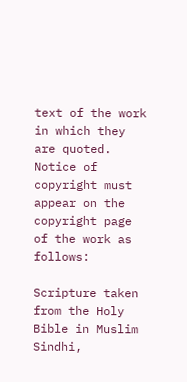text of the work in which they are quoted. Notice of copyright must appear on the copyright page of the work as follows:

Scripture taken from the Holy Bible in Muslim Sindhi,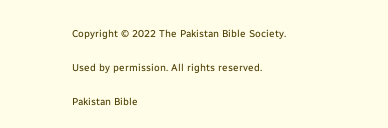Copyright © 2022 The Pakistan Bible Society.

Used by permission. All rights reserved.

Pakistan Bible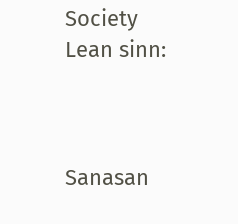Society
Lean sinn:



Sanasan